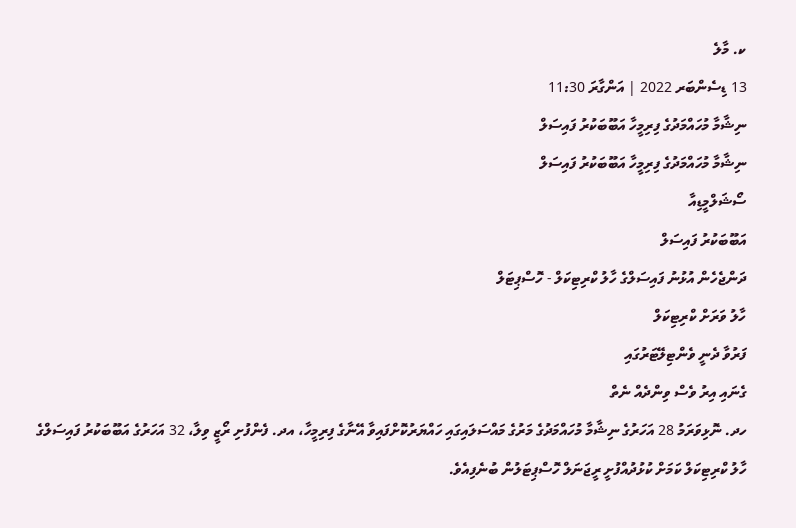ކ. މާލެ
13 ޑިސެންބަރ 2022 | އަންގާރަ 11:30
ނިޝާމާ މުހައްމަދުގެ ފިރިމީހާ އަބޫބަކުރު ފައިސަލް
ނިޝާމާ މުހައްމަދުގެ ފިރިމީހާ އަބޫބަކުރު ފައިސަލް
ސޯޝަލްމީޑިއާ
އަބޫބަކުރު ފައިސަލް
ދަންޖެހެން އުޅުނު ފައިސަލްގެ ހާލު ކްރިޓިކަލް - ހޮސްޕިޓަލް
ހާލު ވަރަށް ކްރިޓިކަލް
ފަރުވާ ދެނީ ވެންޓިލޭޓަރުގައި
ގެނައި އިރު ވެސް ވިންދެއް ނެތް
ހދ. ނޮޅިވަރަމު 28 އަހަރުގެ ނިޝާމާ މުހައްމަދުގެ މަރުގެ މައްސަލައިގައި ހައްޔަރުކޮށްފައިވާ އޭނާގެ ފިރިމީހާ، އދ. ފެންފުށި ރޯޒީ ވިލާ، 32 އަހަރުގެ އަބޫބަކުރު ފައިސަލްގެ ހާލު ކްރިޓިކަލް ކަމަށް ކުޅުދުއްފުށީ ރީޖަނަލް ހޮސްޕިޓަލުން ބުނެފިއެވެ.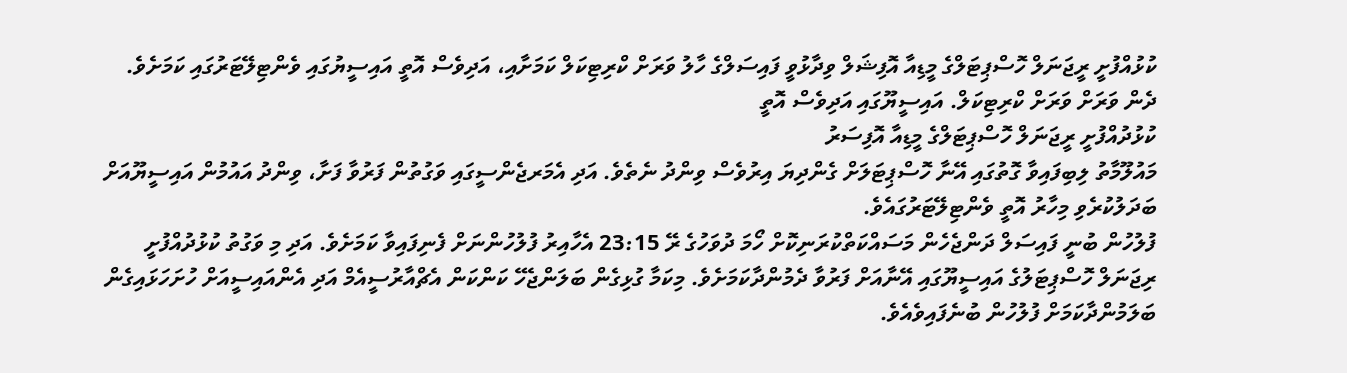ކުޅުއްފުށީ ރީޖަނަލް ހޮސްޕިޓަލްގެ މީޑިއާ އޮފިޝަލް ވިދާޅުވީ ފައިސަލްގެ ހާލު ވަރަށް ކްރިޓިކަލް ކަމަށާއި، އަދިވެސް އޮތީ އައިސީޔުގައި ވެންޓިލޭޓަރުގައި ކަމަށެވެ.
ދެން ވަރަށް ވަރަށް ކްރިޓިކަލް. އައިސީޔޫގައި އަދިވެސް އޮތީ
ކުޅުދުއްފުށީ ރީޖަނަލް ހޮސްޕިޓަލްގެ މީޑިއާ އޮފިސަރު
މައުލޫމާތު ލިބިފައިވާ ގޮތުގައި އޭނާ ހޮސްޕިޓަލަށް ގެންދިޔަ އިރުވެސް ވިންދު ނެތެވެ. އަދި އެމަރޖެންސީގައި ވަގުތުން ފަރުވާ ފަށާ، ވިންދު އައުމުން އައިސީޔޫއަށް ބަދަލުކުރެވި މިހާރު އޮތީ ވެންޓިލޭޓަރުގައެވެ.
ފުލުހުން ބުނީ ފައިސަލް ދަންޖެހެން މަސައްކަތްކުރަނިކޮށް ހޯމަ ދުވަހުގެ ރޭ 23:15 އެހާއިރު ފުލުހުންނަށް ފެނިފައިވާ ކަމަށެވެ. އަދި މި ވަގުތު ކުޅުދުއްފުށީ ރިޖަނަލް ހޮސްޕިޓަލުގެ އައިސީޔޫގައި އޭނާއަށް ފަރުވާ ދެމުންދާކަމަށެވެ. މިކަމާ ގުޅިގެން ބަލަންޖެހޭ ކަންކަން އެޗްއާރުސީއެމް އަދި އެންއައިސީއަށް ހުށަހަޅައިގެން ބަލަމުންދާކަމަށް ފުލުހުން ބުނެފައިވެއެވެ.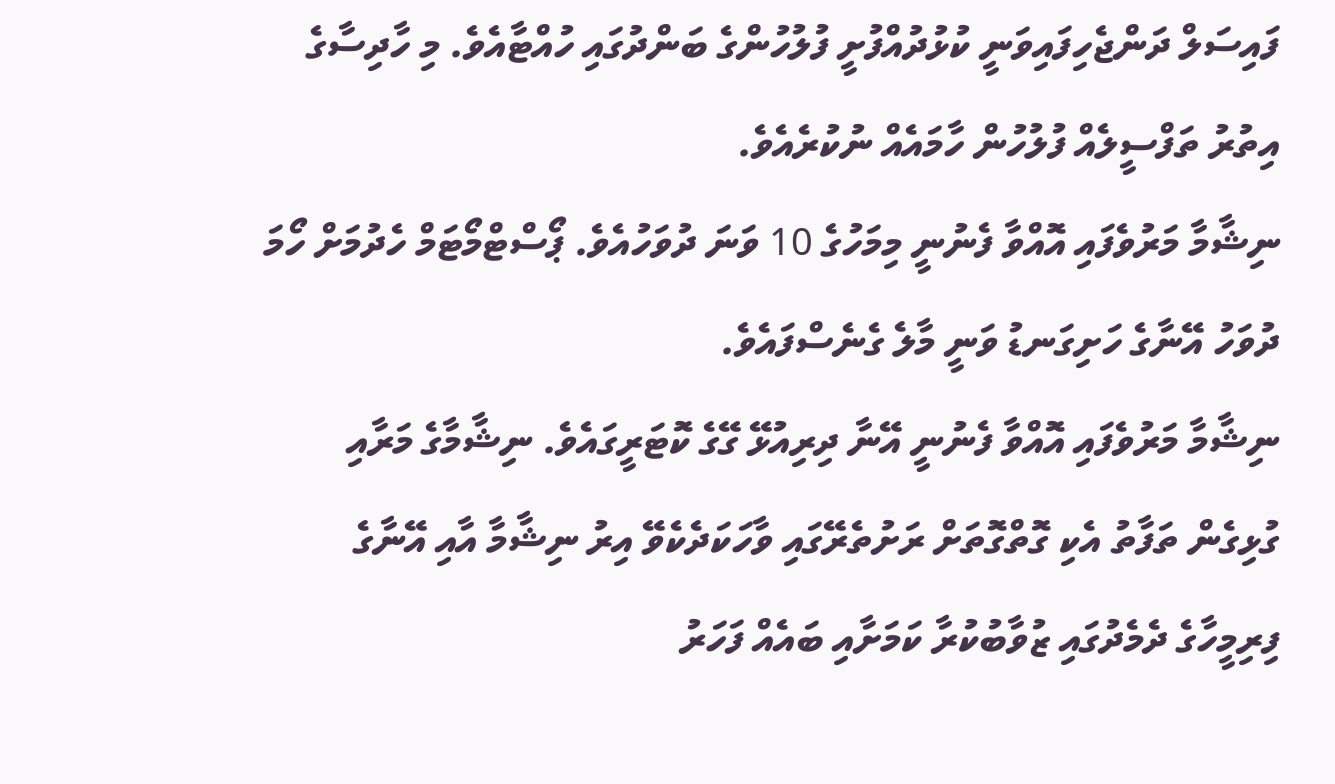ފައިސަލް ދަންޖެހިފައިވަނީ ކުޅުދުއްފުށީ ފުލުހުންގެ ބަންދުގައި ހުއްޓާއެވެ. މި ހާދިސާގެ އިތުރު ތަފްސީލެއް ފުލުހުން ހާމައެއް ނުކުރެއެވެ.
ނިޝާމާ މަރުވެފައި އޮއްވާ ފެނުނީ މިމަހުގެ 10 ވަނަ ދުވަހުއެވެ. ޕޯސްޓްމޯޓަމް ހެދުމަށް ހޯމަ ދުވަހު އޭނާގެ ހަށިގަނޑު ވަނީ މާލެ ގެނެސްފައެވެ.
ނިޝާމާ މަރުވެފައި އޮއްވާ ފެނުނީ އޭނާ ދިރިއުޅޭ ގޭގެ ކޮޓަރީގައެވެ. ނިޝާމާގެ މަރާއި ގުޅިގެން ތަފާތު އެކި ގޮތްގޮތަށް ރަށުތެރޭގައި ވާހަކަދެކެވޭ އިރު ނިޝާމާ އާއި އޭނާގެ ފިރިމީހާގެ ދެމެދުގައި ޒުވާބުކުރާ ކަމަށާއި ބައެއް ފަހަރު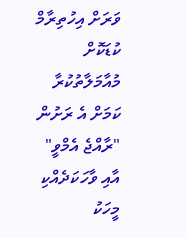ވަރަށް އިހުތިރާމް ކުޑަކޮށް މުއާމަލާތުކުރާ ކަމަށް އެ ރަށުން "ރާއްޖެ އެމްވީ" އާއި ވާހަކަދެއްކި މީހަކު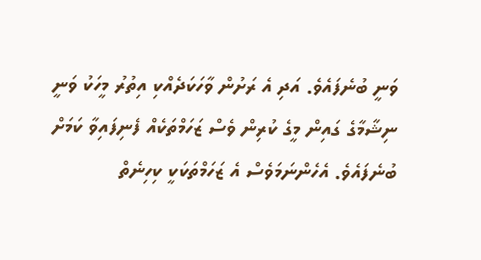ވަނީ ބުނެފައެވެ. އަދި އެ ރަށުން ވާހަކަދެއްކި އިތުރު މީހަކު ވަނީ ނިޝާމާގެ ގައިން މީގެ ކުރިން ވެސް ޒަހަމްތަކެއް ފެނިފައިވާ ކަމަށް ބުނެފައެވެ. އެހެންނަމަވެސް އެ ޒަހަމްތަކަކީ ކިހިނެތް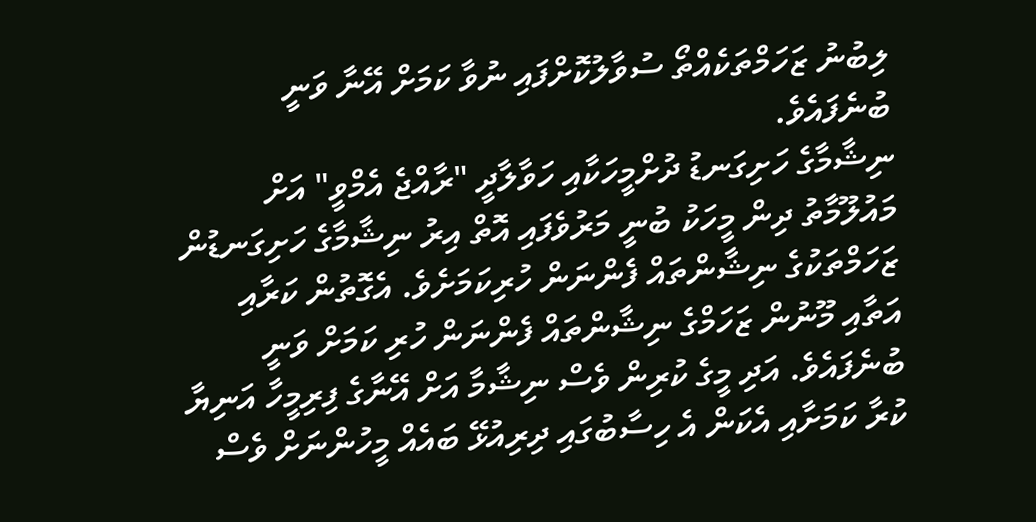ލިބުނު ޒަހަމްތަކެއްތޯ ސުވާލުކޮށްފައި ނުވާ ކަމަށް އޭނާ ވަނީ ބުނެފައެވެ.
ނިޝާމާގެ ހަށިގަނޑު ދުށްމީހަކާއި ހަވާލާދީ "ރާއްޖެ އެމްވީ" އަށް މައުލޫމާތު ދިން މީހަކު ބުނީ މަރުވެފައި އޮތް އިރު ނިޝާމާގެ ހަށިގަނޑުން ޒަހަމްތަކުގެ ނިޝާންތައް ފެންނަން ހުރިކަމަށެވެ. އެގޮތުން ކަރާއި އަތާއި މޫނުން ޒަހަމްގެ ނިޝާންތައް ފެންނަން ހުރި ކަމަށް ވަނީ ބުނެފައެވެ. އަދި މީގެ ކުރިން ވެސް ނިޝާމާ އަށް އޭނާގެ ފިރިމީހާ އަނިޔާ ކުރާ ކަމަށާއި އެކަން އެ ހިސާބުގައި ދިރިއުޅޭ ބައެއް މީހުންނަށް ވެސް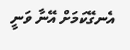އެނގޭކަމަށް އޭނާ ވަނީ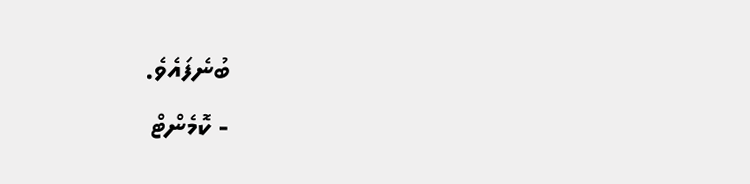ބުނެފައެވެ.
- ކޮމެންޓް